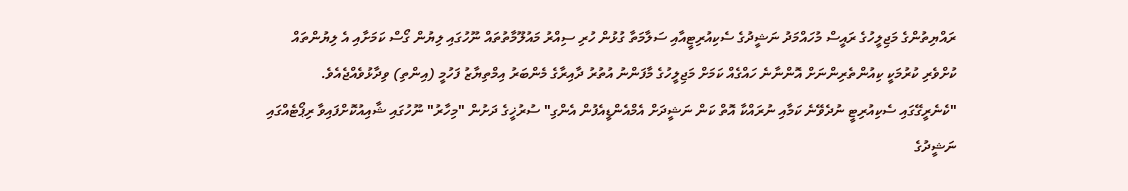ރައްޔިތުންގެ މަޖިލީހުގެ ރައީސް މުހައްމަދު ނަޝީދުގެ ސެކިއުރިޓީއާއި ސަލާމަތާ ގުޅުން ހުރި ސިއްރު މައުލޫމާތުތައް ނޫހުގައި ލިޔުން ގޯސް ކަމަށާއި އެ ލިޔުންތައް ކުށްވެރި ކުރުމަކީ ކިއުންތެރިންނަށް އޮންނާނެ ހައްގެއް ކަމަށް މަޖިލީހުގެ މާފަންނު އުތުރު ދާއިރާގެ މެންބަރު އިމްތިޔާޒު ފަހުމީ (އިންތި) ވިދާޅުވެއްޖެއެވެ.
"ކެނެރީގޭގައި ސެކިއުރިޓީ ނުދެވޭނެ ކަމާއި ނުރައްކާ އޮތް ކަން ނަޝީދަށް އެމްއެންޑީއެފުން އެންގި" ސުރުޚީގެ ދަށުން "މިހާރު" ނޫހުގައި ޝާއިއުކޮށްފައިވާ ރިޕޯޓެއްގައި ނަޝީދުގެ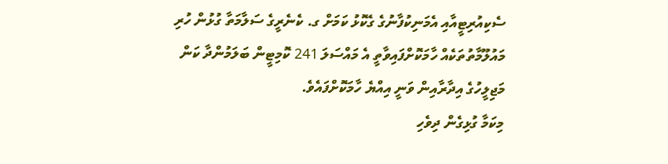ސެކިއުރިޓީއާއި އެމަނިކުފާނުގެ ގެކޮޅު ކަމަށް ގ. ކެނެރީގެ ސަލާމަތާ ގުޅުން ހުރި މައުލޫމާތުތަކެއް ހާމަކޮށްފައިވާތީ އެ މައްސަލަ 241 ކޮމިޓީން ބަލަމުންދާ ކަން މަޖިލީހުގެ އިދާރާއިން ވަނީ އިއްޔެ ހާމަކޮށްފައެވެ.
މިކަމާ ގުޅިގެން ދިވެހި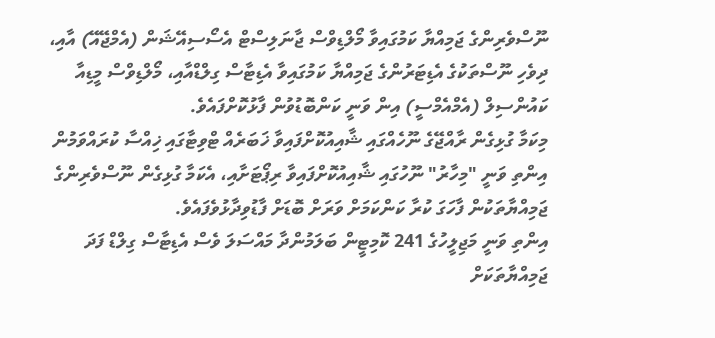ނޫސްވެރިންގެ ޖަމިއްޔާ ކަމުގައިވާ މޯލްޑިވްސް ޖާނަލިސްޓް އެސޯސިއޭޝަން (އެމްޖޭއޭ) އާއި، ދިވެހި ނޫސްތަކުގެ އެޑިޓަރުންގެ ޖަމިއްޔާ ކަމުގައިވާ އެޑިޓާސް ގިލްޑްއާއި، މޯލްޑިވްސް މީޑިއާ ކައުންސިލް (އެމްއެމްސީ) އިން ވަނީ ކަންބޮޑުވުން ފާޅުކޮށްފައެވެ.
މިކަމާ ގުޅިގެން ރާއްޖޭގެ ނޫހެއްގައި ޝާއިއުކޮށްފައިވާ ޚަބަރެއް ޓްވިޓާގައި ޚިއްސާ ކުރައްވަމުން އިންތި ވަނީ "މިހާރު" ނޫހުގައި ޝާއިއުކޮށްފައިވާ ރިޕޯޓަށާއި، އެކަމާ ގުޅިގެން ނޫސްވެރިންގެ ޖަމިއްޔާތަކުން ފާހަގަ ކުރާ ކަންކަމަށް ވަރަށް ބޮޑަށް ފާޑުވިދާޅުވެފައެވެ.
އިންތި ވަނީ މަޖިލީހުގެ 241 ކޮމިޓީން ބަލަމުންދާ މައްސަލަ ވެސް އެޑިޓާސް ގިލްޑް ފަދަ ޖަމިއްޔާތަކަށް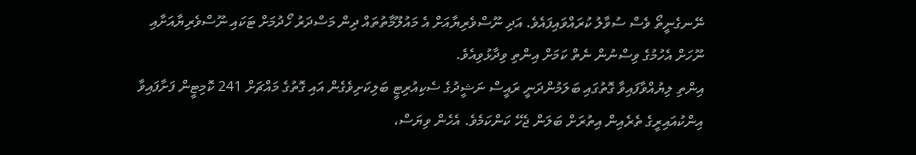ނޭނގެނީތޯ ވެސް ސުވާލު ކުރައްވައިފައެވެ. އަދި ނޫސްވެރިޔާއަށް އެ މައުލޫމާތުތައް ދިން މަސްދަރު ހޯދުމަށް ޓަކައި ނޫސްވެރިޔާއަށާއި ނޫހަށް އެހުމުގެ ވިސްނުން ނެތް ކަމަށް އިންތި ވިދާޅުވިއެވެ.
އިންތި ލިޔުއްވާފައިވާ ގޮތުގައި ބަލަމުންދަނީ ރައީސް ނަޝީދުގެ ސެކިއުރިޓީ ބަލިކަށިވެގެން އައި ގޮތުގެ މައްޗަށް 241 ކޮމިޓީން ފަށާފައިވާ އިންކުއައިރީގެ ތެރެއިން އިތުރަށް ބަލަން ޖެހޭ ކަންކަމެވެ. އެހެން ވިޔަސް،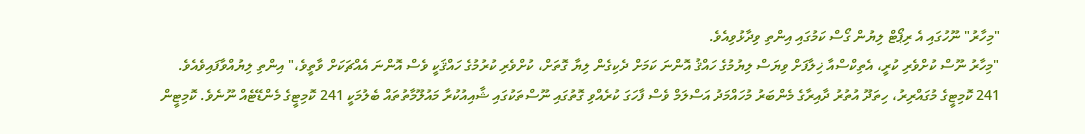"މިހާރު" ނޫހުގައި އެ ރިޕޯޓް ލިޔުން ގޯސް ކަމުގައި އިންތި ވިދާޅުވިއެވެ.
"މިހާރު ނޫސް ކުށްވެރި ކުރީ، އެތިކްސްއާ ޚިލާފަށް ވިޔަސް ލިޔުމުގެ ހައްޤު އޮންނަ ކަމަށް ދެކިގެން ލިޔާ ގޮތަށް، ކުށްވެރި ކުރުމުގެ ހައްޤަކީ ވެސް އޮންނަ އެއްޗަކަށް ވާތީވެ،" އިންތި ލިޔުއްވާފައިވެއެވެ.
241 ކޮމިޓީގެ މުގައްރިރު، ހިތަދޫ އުތުރު ދާއިރާގެ މެންބަރު މުހައްމަދު އަސްލަމް ވެސް ފާހަގަ ކުރެއްވި ގޮތުގައި ނޫސްތަކުގައި ޝާއިއުކުރާ މައުލޫމާތުތައް ބެލުމަކީ 241 ކޮމިޓީގެ މެންޑޭޓެއް ނޫނެވެ. ކޮމިޓީން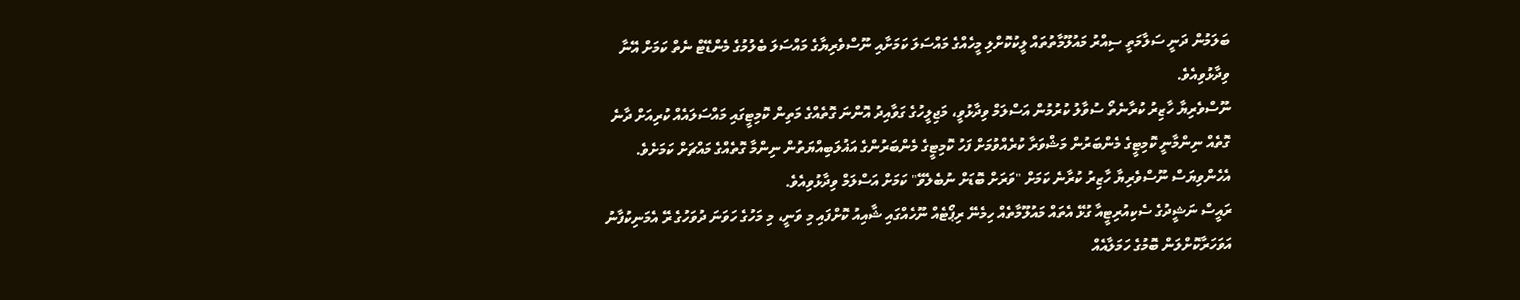ބަލަމުން ދަނީ ސަލާމަތީ ސިއްރު މައުލޫމާތުތައް ލީކުކޮށްލި މީހެއްގެ މައްސަލަ ކަމަށާއި ނޫސްވެރިޔާގެ މައްސަލަ ބެލުމުގެ މެންޑޭޓް ނެތް ކަމަށް އޭނާ ވިދާޅުވިއެވެ.
ނޫސްވެރިޔާ ހާޒިރު ކުރާނެތޯ ސުވާލު ކުރުމުން އަސްލަމް ވިދާޅުވީ، މަޖިލީހުގެ ގަވާއިދު އޮންނަ ގޮތެއްގެ މަތިން ކޮމިޓީގައި މައްސަލައެއް ކުރިއަށް ދާނެ ގޮތެއް ނިންމާނީ ކޮމިޓީގެ މެންބަރުން މަޝްވަރާ ކުރެއްވުމަށް ފަހު ކޮމިޓީގެ މެންބަރުންގެ އަޣުލަބިއްޔަތުން ނިންމާ ގޮތެއްގެ މައްޗަށް ކަމަށެވެ. އެހެންވިޔަސް ނޫސްވެރިޔާ ހާޒިރު ކުރާނެ ކަމަށް "ވަރަށް ބޮޑަށް ނުބެލެވޭ" ކަމަށް އަސްލަމް ވިދާޅުވިއެވެ.
ރައީސް ނަޝީދުގެ ސެކިއުރިޓީއާ ގުޅޭ އެތައް މައުލޫމާތެއް ހިމެނޭ ރިޕޯޓެއް ނޫހެއްގައި ޝާއިއު ކޮށްފައި މި ވަނީ، މި މަހުގެ ހަވަނަ ދުވަހުގެ ރޭ އެމަނިކުފާނު އަވަހަރާކޮށްލަން ބޮމުގެ ހަމަލާއެއް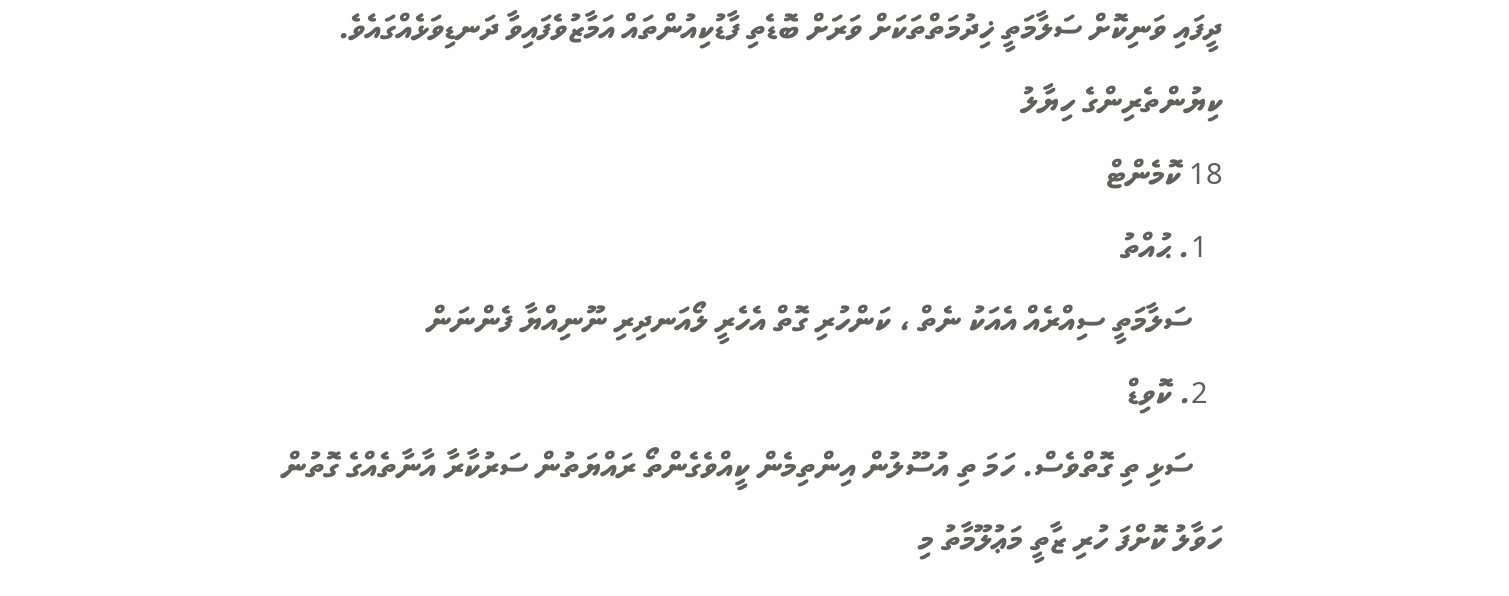ދީފައި ވަނިކޮށް ސަލާމަތީ ޚިދުމަތްތަކަށް ވަރަށް ބޮޑެތި ފާޑުކިއުންތައް އަމާޒުވެފައިވާ ދަނޑިވަޅެއްގައެވެ.
ކިޔުންތެރިންގެ ހިޔާލު
18 ކޮމެންޓް
  1. ޙުއްތު
    ސަލާމަތީ ސިއްރެއް އެއަކު ނެތް ، ކަންހުރި ގޮތް އެހެރީ ލޯއަނދިރި ނޫނިއްޔާ ފެންނަން
  2. ކޮވިޑް
    ސަޅި ތި ގޮތްވެސް. ހަމަ ތި އުސޫލުން އިންތިމެން ކީއްވެގެންތޯ ރައްޔަތުން ސަރުކާރާ އާނާތެއްގެ ގޮތުން ހަވާލު ކޮށްފަ ހުރި ޒާތީ މަޢުލޫމާތު މި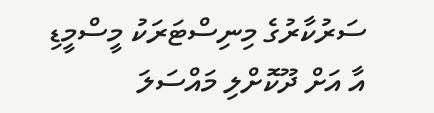ސަރުކާރުގެ މިނިސްޓަރަކު މީސްމީޑި އާ އަށް ދޫކޮށްލި މައްސަލަ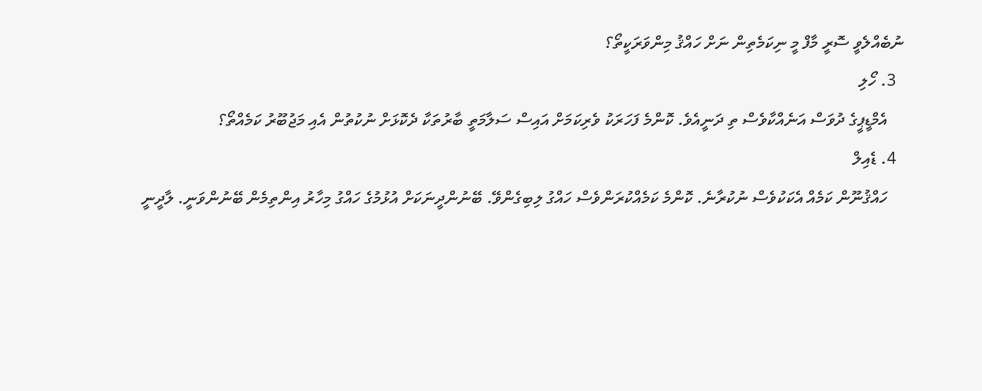ނުބެއްލެވީ ސޮރީ މާފް މީ ނިކަމެތިން ނަށް ހައްޤު މިންވަރަކީތޯ؟
  3. ހޯލި
    އެމްޑީޕީގެ ދުވަސް އަނެއްކާވެސް ތި ދަނީއެވެ. ކޮންމެ ފަހަރަކު ވެރިކަމަށް އައިސް ސަލާމަތީ ބާރުތަކާ ދެކޮޅަށް ނުކުތުން އެއި މަޖުބޫރު ކަމެއްތޯ؟
  4. ޑެއިލް
    ހައްޤުނޫން ކަމެއް އެކަކުވެސް ނުކުރާނެ. ކޮންމެ ކަމެއްކުރަންވެސް ހައްގު ލިބިގެންވޭ. ބޭނުންދީނަކަށް އުޅުމުގެ ހައްގު މިހާރު އިންތިމެން ބޭނުންވަނީ. ލާދީނީ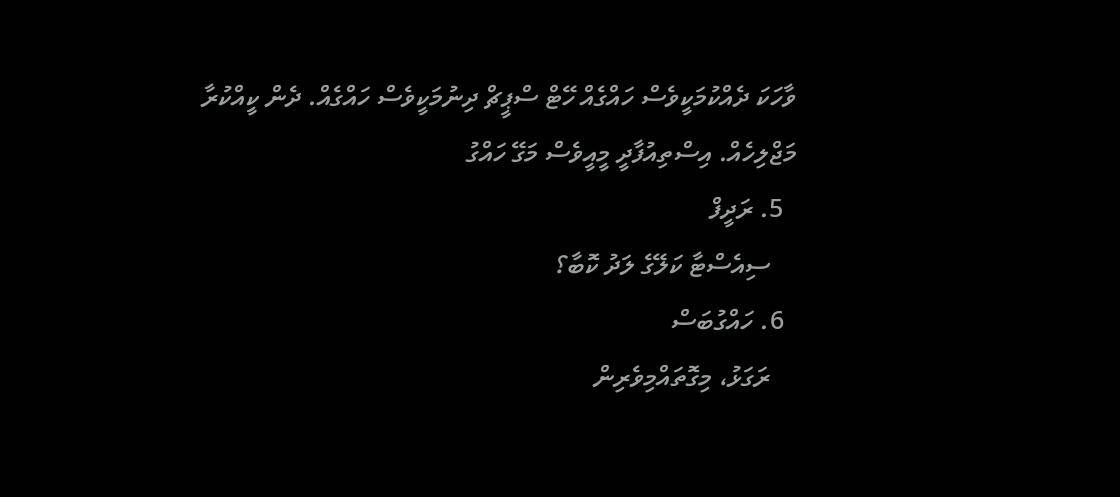ވާހަކަ ދެއްކުމަކީވެސް ހައްގެއް ހޭޓް ސްޕީޗް ދިނުމަކީވެސް ހައްގެއް. ދެން ކީއްކުރާ މަޖްލިހެއް. އިސްތިއުފާދީ މީއީވެސް މަގޭ ހައްގު
  5. ރަދީފް
    ސިއެސްޓާ ކަލޭގެ ލަދު ކޮބާ؟
  6. ހައްގުބަސް
    ރަގަޅު، މިގޮތައްމިވެރިން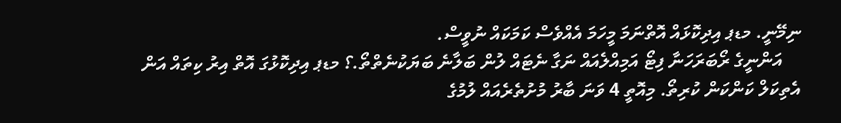ނިމޭނީ. މޑޕ އިދިކޮޅައް އޮތްނަމަ މީހަމަ އެއްވެސް ކަމަކައް ނުވީސް.
    އަންނީގެ ރޯބަރަހަނާ ފިޓޯ އަމިއްލެއައް ނަގާ ނެޓައް ލުން ބަލާނެ ބަޔަކުނެތްތޯ.؟ މޑޕ އިދިކޮޅުގަ އޮތް އިރު ކިތައް އަން އެތިކަލް ކަންކަން ކުރިތޯ. މިއޮތީ 4 ވަނަ ބާރު މުށުތެރެއައް ލުމުގެ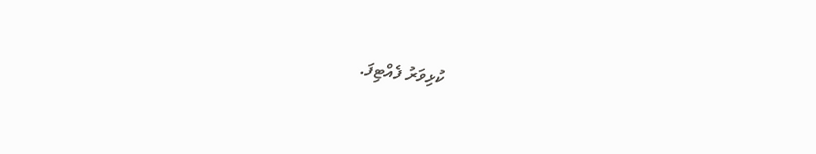ކުޅިވަރު ފެއްޓިފަ.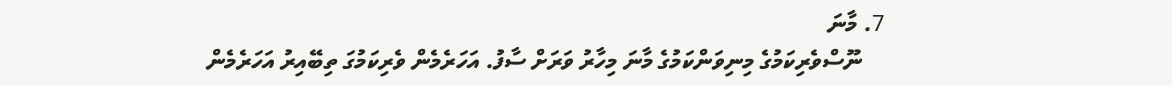7. މާނަ
    ނޫސްވެރިކަމުގެ މިނިވަންކަމުގެ މާނަ މިހާރު ވަރަށް ސާފު. އަހަރެމެން ވެރިކަމުގަ ތިބޭއިރު އަހަރެމެން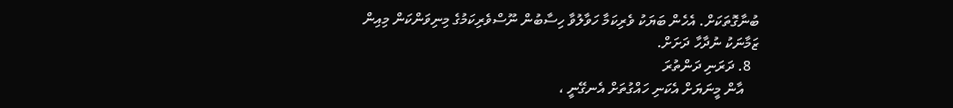ބުނާގޮތަކަށް. އެހެން ބަޔަކު ވެރިކަމާ ހަވާލުވާ ހިސާބުން ނޫސްވެރިކަމުގެ މިނިވަންކަން މިއިން ޒަމާނަކު ނުދާހާ ދަށަށް.
  8. ދަރަނި ދަންތުރަ
    އާން މީނަޔަށް އެކަނި ހައްގުތަށް އެނގޭނީ ،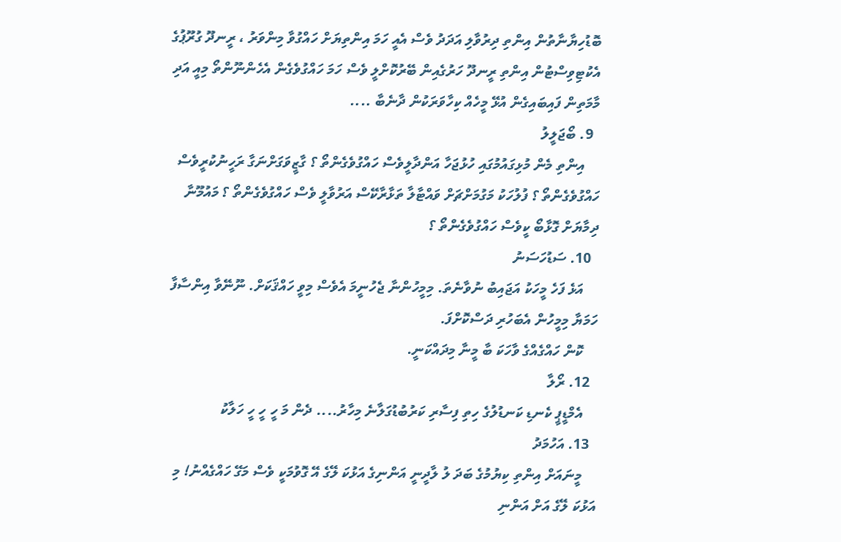ބޮޑުހިޔާނާތުން އިންތި ދިރުވާލި އަދަދު ވެސް އެއީ ހަމަ އިންތިޔަށް ހައްގުވާ މިންވަރު ، ރީނދޫ ގުރޫޕުގެ އެކުޓިވިސްޓުން އިންތި ރީނދޫ ހަރުގެއިން ބޭރުކޮށްލީ ވެސް ހަމަ ހައްގުވެގެން އެހެންނޫންތޯ މިއީ އަދި މާމަތިން ފައިބައިގެން އުޅޭ މީހެއް ކިހާވަރަކުން ދާނެބާ ....
  9. ބޯޖަލީލު
    އިންތި މެން މުޅިގައުމުގައި ހުޅުޖަހާ އަންދާލީވެސް ހައްގުވެގެންތޯ ؟ ގާޒީވަގަށްނަގާ ރަހީނުކުރީވެސް ހައްގުވެގެންތޯ ؟ ފުލުހަކު މަގުމަށްޗަށް ވައްޓާލާ ތަޅާރާކޭސް އަރުވާލީ ވެސް ހައްގުވެގެންތޯ ؟ މައުމޫނާ ދިމާޔަށް ގޮޅާބޯ ކީވެސް ހައްގުވެގެންތޯ ؟
  10. ސަޑުހަސަނު
    އަޅެ ފަހެ މީހަކު އަޖައިބު ނުވާނެތަ. މިމީހުންނާ ޖެހުނީމަ އެވެސް މިވީ ހައްޤަކަށް. ނޫނޭވާ އިންސާފާ ހަމަޔާ މިމީހުން އެބަހުރި ދަސްކޮށްފަ.
    ކޮން ހައްގެއްގެ ވާހަކަ ބާ މީނާ މިދައްކަނީ.
  12. ރޯލާ
    އެމްޑީޕީ ކެނޑި ކަނޑުލުގެ ހިތި ފިސާރި ކަރުބުޑުގަލާނެ މިހާރު.... ދެން މަ ހީ ހީ ހީ ހަލާކު
  13. އަހުމަދު
    މީނައަށް އިންތި ކިޔުމުގެ ބަދަ ލު ލާދީނީ އަންނިގެ އަޅުކަ ލޭގެ އޭ ގޮވުމަކީ ވެސް މަގޭ ހައްގެއްނު! މި އަޅުކަ ލޭގެ އަށް އަންނި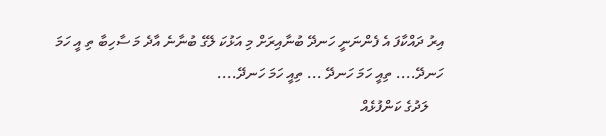އިރު ދައްކާފަ އެ ފެންނަނީ ހަނދޭ ބުނާއިރަށް މި އަޅުކަ ލޭގެ ބުނާނެ އާދެ މަ ސާހިބާ ތި އީ ހަމަ ހަނދޭ.... ތިއީ ހަމަ ހަނދޭ ... ތިއީ ހަމަ ހަނދޭ....
    ލަދުގެ ކަންފުޅެއް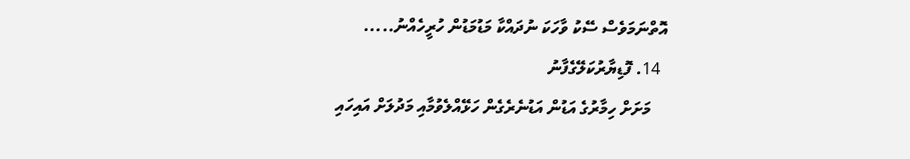އޮތްނަމަވެސް ސޭކު ވާހަކަ ނުދައްކާ މަޑުމަޑުން ހުރީހެއްނު.....
  14. ފޮޑިޔާރުކަލޭގެފާނު
    މަށަށް ހިމާރުގެ އަޑުން އަޑުނެރެގެން ހަޅޭއްލެވުމާއި މަދުލަށް އައިހައި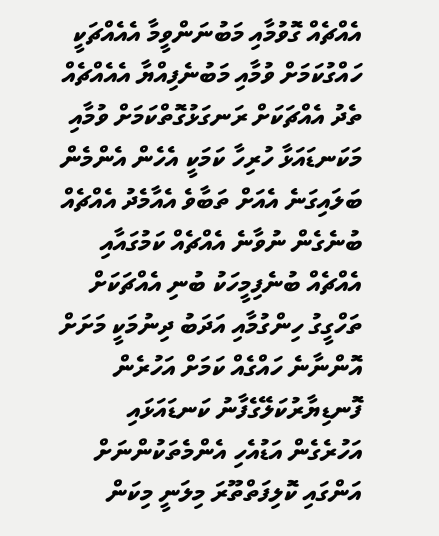އެއްޗެއް ގޮވުމާއި މަބުނަންވީމާ އެއެއްޗަކީ ހައްގުކަމަށް ވުމާއި މަބުނެފިއްޔާ އެއެއްޗެއް ތެދު އެއްޗަކަށް ރަނގަޅުގޮތްކަމަށް ވުމާއި މަކަނޑައަޅާ ހުރިހާ ކަމަކީ އެހެން އެންމެން ބަލައިގަނެ އެއަށް ތަބާވެ އެއާމެދު އެއްޗެއް ބުނެގެން ނުވާނެ އެއްޗެއް ކަމުގައާއި އެއްޗެއް ބުނެފިމީހަކު ބުނި އެއްޗަކަށް ތަހްގީގު ހިންގުމާއި އަދަބު ދިނުމަކީ މަށަށް އޮންނާނެ ހައްގެއް ކަމަށް އަހުރެން ފޮނޑިޔާރުކަލޭގެފާނު ކަނޑައަޅައި އަހުރެގެން އަޑުއެހި އެންމެތަކުންނަށް އަންގައި ކޮލިފަތްތޫރަ މިލަނީ މިކަން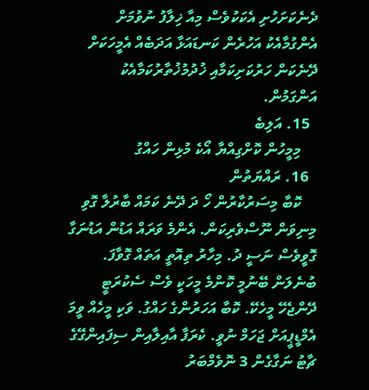ދެނެކަށަހުށި އެކަކުވެސް މިއާ ޚިލާފު ނުވުމަށް އެންގުމާއެކު އަހުރެން ކަނޑައަޅާ އަދަބެއް އެމީހަކަށް ދޭނެކަން ހަރުކަށިކަމާއި ޚުދުމުޚުތާރުކަމާއެކު އަންގަމުން.
  15. އަލިބެ
    މިމީހުން ކޮށްގިއްޔާ އޯކެ މުޅިން ހައްގު
  16. ރައްޔަތުން
    ކޮބާ މިސަރުކާރުން ހޯ ދަ ދޭނެ ކަމައް ބާރުލާ ގޮވި މިނިވަން ނޫސްވެރިކަން. އެންމެ ވަރައް އަޑުން އަޑުނަގާ ގޮވީވެސް ނަސީ ދު. މިހާރު ތިއޮތީ އަތައް ގޮވާފަ. ބުނެލަން ބޭނުމީ ކޮންމެ މީހަކީ ވެސް ސެކުރަޓީ ދޭންޖެހޭ މީހެކޭ. ކޮބާ އަހަރުންގެ ހައްގު. ވަކި މީހެއް ވީމަ އެމްޑީޕީއަށް ޖަހަމް ނުވީ. ކެރަފާ އާއިލާއިން ސިފައިންގޭގެ ޗާޓު ނަގާގެން 3 ނޮވެމްބަރު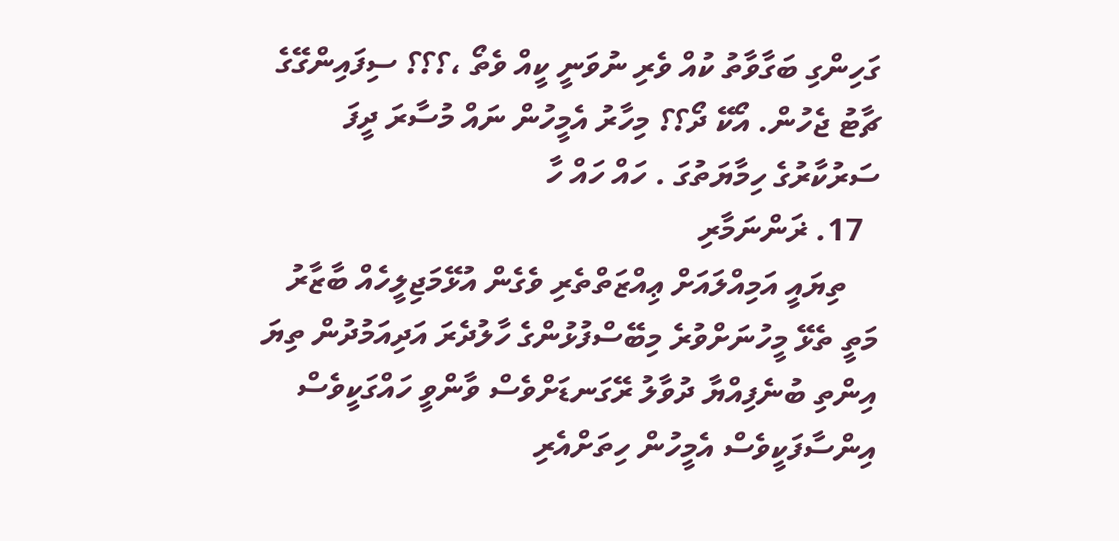ގަހިންގި ބަގާވާތު ކުއް ވެރި ނުވަނީ ކީއް ވެތޯ ،؟؟؟ ސިފައިންގޭގެ ޗާޓު ޖެހުން. އޯކޭ ދޯ؟؟ މިހާރު އެމީހުން ނައް މުސާރަ ދީފަ ސަރުކާރުގެ ހިމާޔަތުގަ . ހައް ހައް ހާ
  17. ޜަންނަމާރި
    ތިޔައީ އަމިއްލައަށް ޢިއްޒަތްތެރި ވެގެން އުޅޭމަޖިލީހެއް ބާޒާރު މަތީ ތެޅޭ މީހުނަށްވުރެ މިބޭސްފުޅުންގެ ހާލުދެރަ އަދިއަމުދުން ތިޔަ އިންތި ބުނެފިއްޔާ ދުވާލު ރޭގަނޑަށްވެސް ވާންވީ ހައްގަކީވެސް އިންސާފަކީވެސް އެމީހުން ހިތަށްއެރި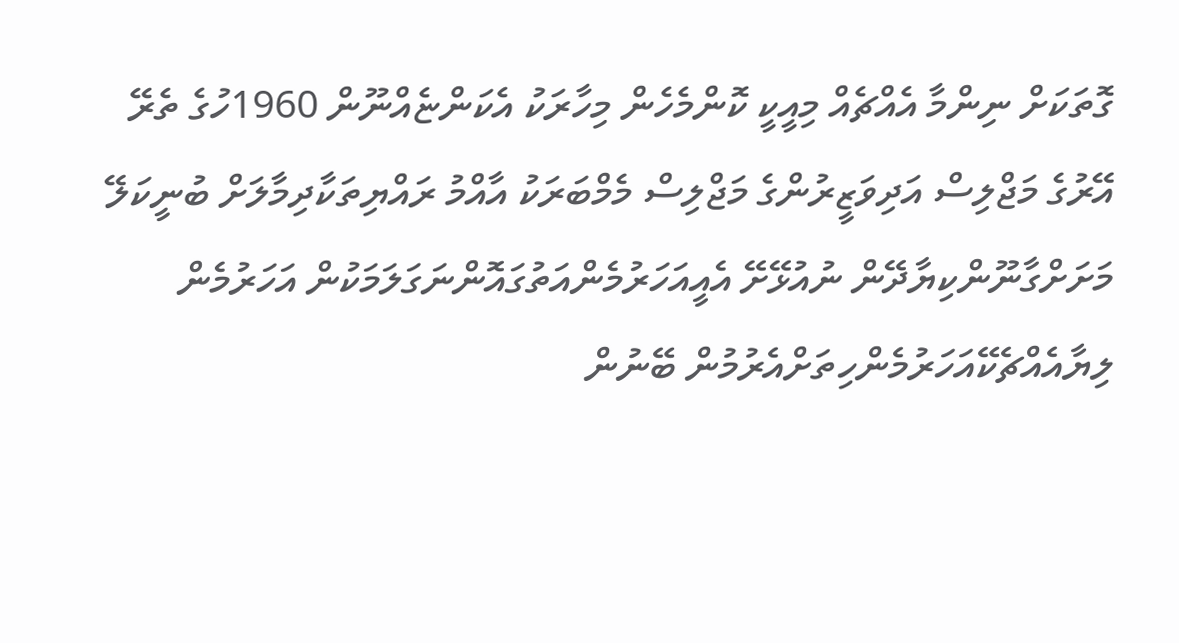ގޮތަކަށް ނިންމާ އެއްޗެއް މިއީކީ ކޮންމެހެން މިހާރަކު އެކަންޏެއްނޫން 1960ހުގެ ތެރޭ އޭރުގެ މަޖްލިސް އަދިވަޒީރުންގެ މަޖްލިސް މެމްބަރަކު އާއްމު ރައްޔިތަކާދިމާލަށް ބުނީކަލޭ މަށަށްގާނޫންކިޔާދޭން ނުއުޅޭށޭ އެއީއަހަރުމެންއަތުގައޮންނަގަލަމަކުން އަހަރުމެން ލިޔާއެއްޗެކޭއަހަރުމެންހިތަށްއެރުމުން ބޭނުން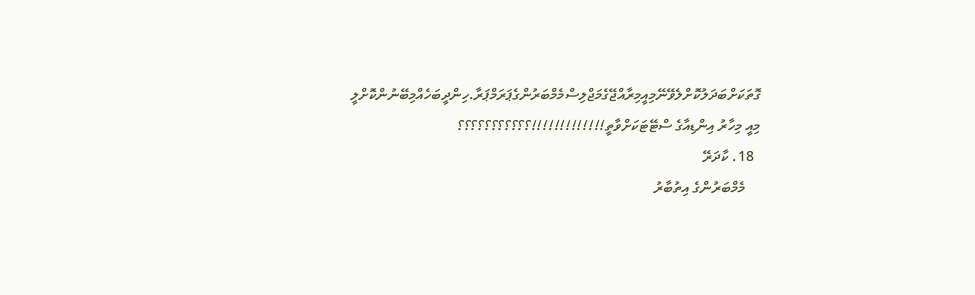ގޮތަކަށްބަދަލުކޮށްލެވޭނޭމިއީމިރާއްޖޭގެމަޖްލިސްމެމްބަރުންގެޕަރަމްޕަރާ.ހިންދީބަހެއްމިބޭނުންކޮށްލީ މިއީ މިހާރު އިންޑިއާގެ ސްޓޭޓަކަށްވާތީ!!!!!!!!!!!!!؟؟؟؟؟؟؟؟؟؟؟
  18. ކާދަރޭ
    މެމްބަރުންގެ އިތުބާރު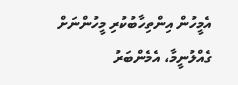އެމީހުން އިންތިހާބުކުރި މީހުންނަށް ގެއްލުނީމާ، އެމެންބަރު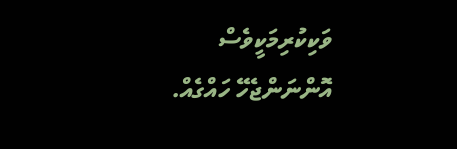ވަކިކުރިމަކީވެސް އޮންނަންޖެހޭ ހައްގެއް.